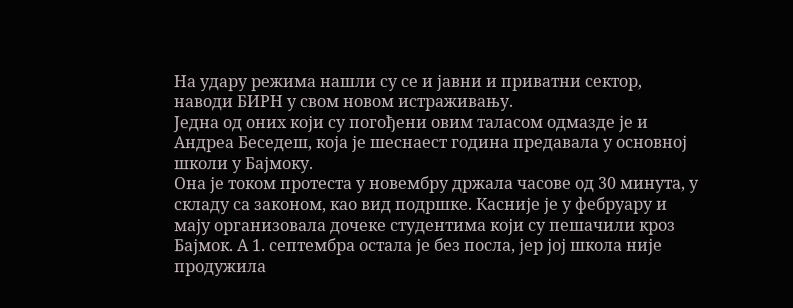На удару режима нашли су се и јавни и приватни сектор, наводи БИРН у свом новом истраживању.
Једна од оних који су погођени овим таласом одмазде је и Андреа Беседеш, која је шеснаест година предавала у основној школи у Бајмоку.
Она је током протеста у новембру држала часове од 30 минута, у складу са законом, као вид подршке. Касније је у фебруару и мају организовала дочеке студентима који су пешачили кроз Бајмок. А 1. септембра остала је без посла, јер јој школа није продужила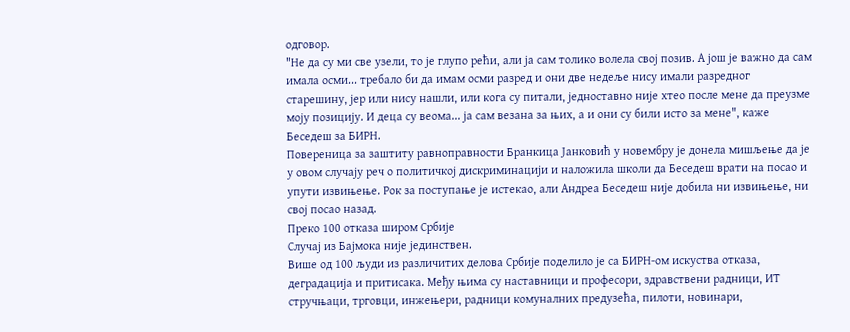одговор.
"Не да су ми све узели, то је глупо рећи, али ја сам толико волела свој позив. А још је важно да сам имала осми... требало би да имам осми разред и они две недеље нису имали разредног старешину, јер или нису нашли, или кога су питали, једноставно није хтео после мене да преузме моју позицију. И деца су веома... ја сам везана за њих, а и они су били исто за мене", каже Беседеш за БИРН.
Повереница за заштиту равноправности Бранкица Јанковић у новембру је донела мишљење да је у овом случају реч о политичкој дискриминацији и наложила школи да Беседеш врати на посао и упути извињење. Рок за поступање је истекао, али Андреа Беседеш није добила ни извињење, ни свој посао назад.
Преко 100 отказа широм Србије
Случај из Бајмока није јединствен.
Више од 100 људи из различитих делова Србије поделило је са БИРН-ом искуства отказа, деградација и притисака. Међу њима су наставници и професори, здравствени радници, ИТ стручњаци, трговци, инжењери, радници комуналних предузећа, пилоти, новинари,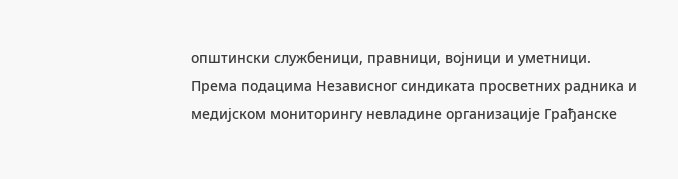општински службеници, правници, војници и уметници.
Према подацима Независног синдиката просветних радника и медијском мониторингу невладине организације Грађанске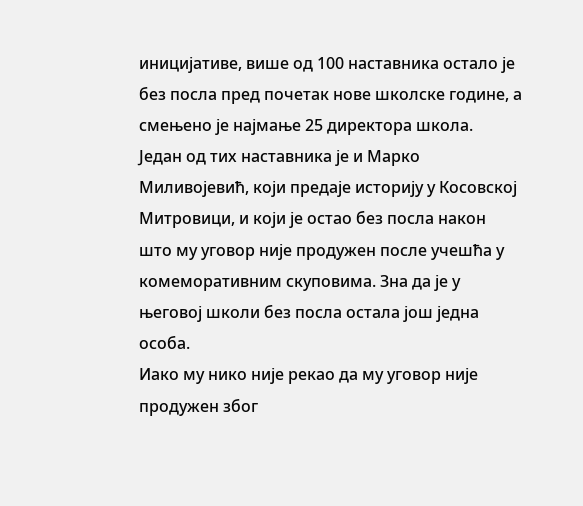иницијативе, више од 100 наставника остало је без посла пред почетак нове школске године, а смењено је најмање 25 директора школа.
Један од тих наставника је и Марко Миливојевић, који предаје историју у Косовској Митровици, и који је остао без посла након што му уговор није продужен после учешћа у комеморативним скуповима. Зна да је у његовој школи без посла остала још једна особа.
Иако му нико није рекао да му уговор није продужен због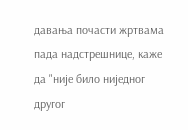давања почасти жртвама пада надстрешнице, каже да "није било ниједног другог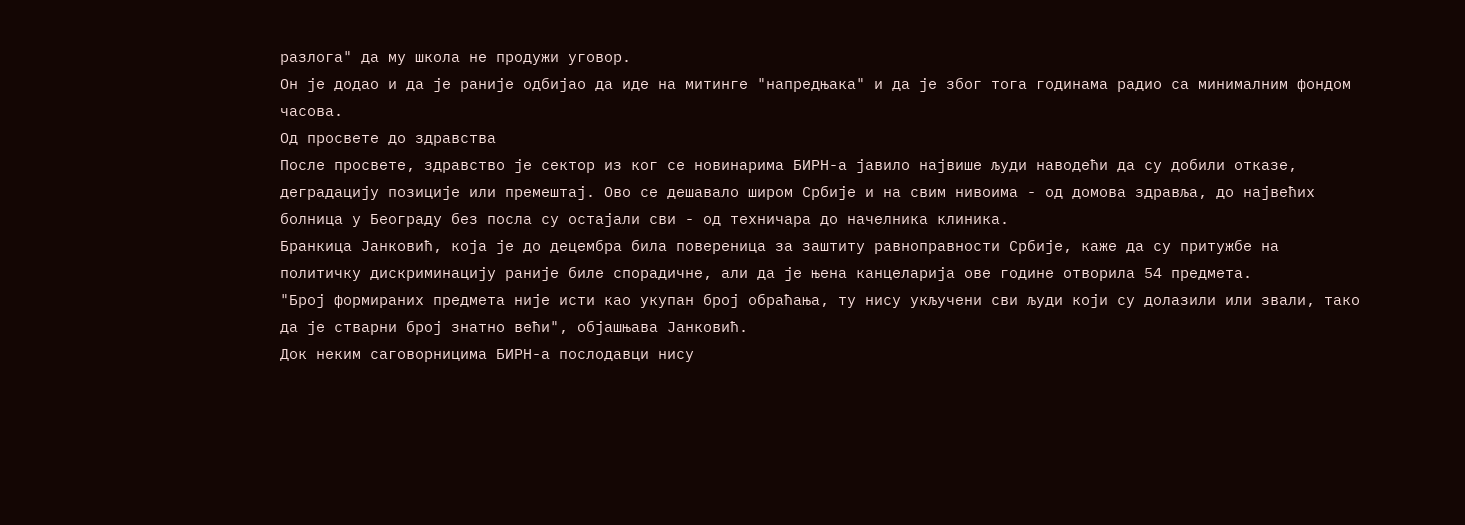разлога" да му школа не продужи уговор.
Он је додао и да је раније одбијао да иде на митинге "напредњака" и да је због тога годинама радио са минималним фондом часова.
Од просвете до здравства
После просвете, здравство је сектор из ког се новинарима БИРН-а јавило највише људи наводећи да су добили отказе, деградацију позиције или премештај. Ово се дешавало широм Србије и на свим нивоима - од домова здравља, до највећих болница у Београду без посла су остајали сви - од техничара до начелника клиника.
Бранкица Јанковић, која је до децембра била повереница за заштиту равноправности Србије, каже да су притужбе на политичку дискриминацију раније биле спорадичне, али да је њена канцеларија ове године отворила 54 предмета.
"Број формираних предмета није исти као укупан број обраћања, ту нису укључени сви људи који су долазили или звали, тако да је стварни број знатно већи", објашњава Јанковић.
Док неким саговорницима БИРН-а послодавци нису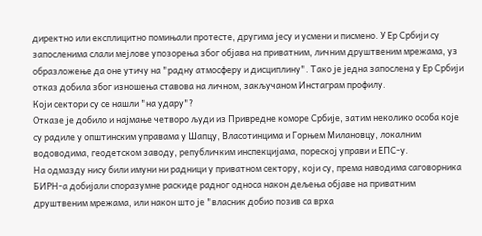директно или експлицитно помињали протесте, другима јесу и усмени и писмено. У Ер Србији су запосленима слали мејлове упозорења због објава на приватним, личним друштвеним мрежама, уз образложење да оне утичу на "радну атмосферу и дисциплину". Тако је једна запослена у Ер Србији отказ добила због изношења ставова на личном, закључаном Инстаграм профилу.
Који сектори су се нашли "на удару"?
Отказе је добило и најмање четворо људи из Привредне коморе Србије, затим неколико особа које су радиле у општинским управама у Шапцу, Власотинцима и Горњем Милановцу, локалним водоводима, геодетском заводу, републичким инспекцијама, пореској управи и ЕПС-у.
На одмазду нису били имуни ни радници у приватном сектору, који су, према наводима саговорника БИРН-а добијали споразумне раскиде радног односа након дељења објаве на приватним друштвеним мрежама, или након што је "власник добио позив са врха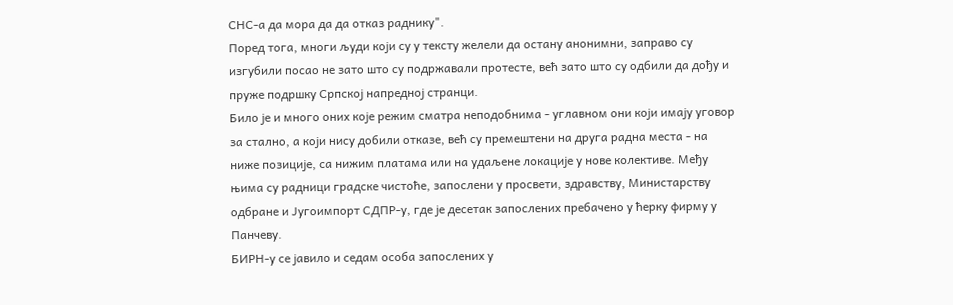СНС-а да мора да да отказ раднику".
Поред тога, многи људи који су у тексту желели да остану анонимни, заправо су изгубили посао не зато што су подржавали протесте, већ зато што су одбили да дођу и пруже подршку Српској напредној странци.
Било је и много оних које режим сматра неподобнима - углавном они који имају уговор за стално, а који нису добили отказе, већ су премештени на друга радна места - на ниже позиције, са нижим платама или на удаљене локације у нове колективе. Међу њима су радници градске чистоће, запослени у просвети, здравству, Министарству одбране и Југоимпорт СДПР-у, где је десетак запослених пребачено у ћерку фирму у Панчеву.
БИРН-у се јавило и седам особа запослених у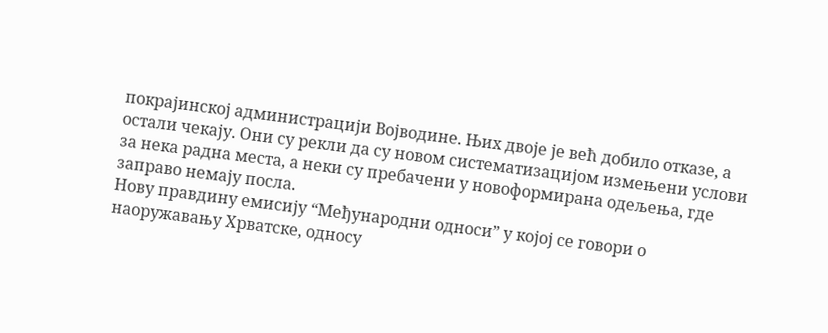покрајинској администрацији Војводине. Њих двоје је већ добило отказе, а остали чекају. Они су рекли да су новом систематизацијом измењени услови за нека радна места, а неки су пребачени у новоформирана одељења, где заправо немају посла.
Нову правдину емисију “Међународни односи” у којој се говори о наоружавању Хрватске, односу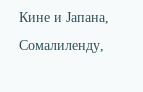Кине и Јапана, Сомалиленду,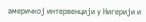америчкој интервенцији у Нигерији и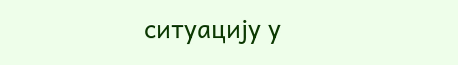ситуацију у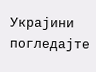Украјини погледајте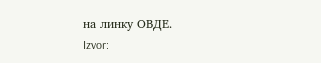на линку ОВДЕ.
Izvor: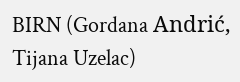BIRN (Gordana Andrić, Tijana Uzelac)